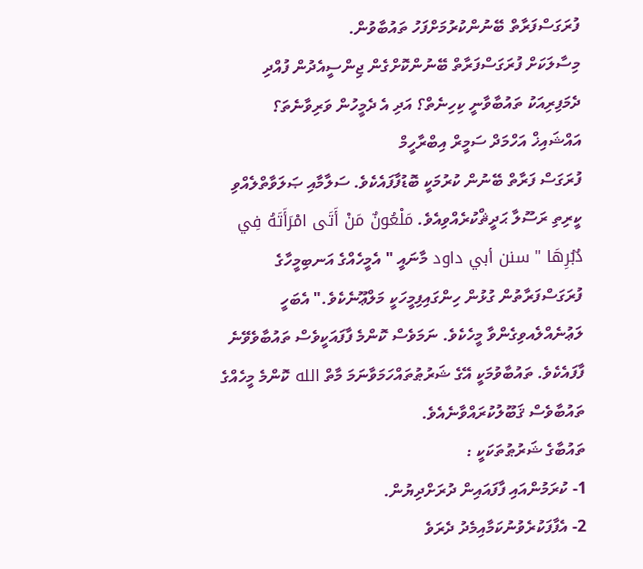ފުރަގަސްފަރާތް ބޭނުންކުރުމަށްފަހު ތައުބާވުން.
މިސާލަކަށް ފުރަގަސްފަރާތް ބޭނުންކޮށްގެން ޖިންސީއެދުން ފުއްދި ދެމަފިރިއަކު ތައުބާވާނީ ކިހިނެތް؟ އަދި އެ ދެމީހުން ވަރިވާނެތަ؟
އައްޝައިޚް އަހްމަދް ސަމީރް އިބްރާހީމް
ފުރަގަސް ފަރާތް ބޭނުން ކުރުމަކީ ބޮޑުފާފައެކެވެ. ސަލާމާއި ޞަލަވާތްލެއްވި ކީރިތި ރަސޫލާ ޙަދީޘްކުރެއްވިއެވެ. مَلْعُونٌ مَنْ أَتَى امْرَأَتَهُ فِي دُبُرِهَا " سنن أبي داود މާނައީ " އެމީހެއްގެ އަނބިމީހާގެ ފުރަގަސްފަރާތުން ގުޅުން ހިންގައިފިމީހަކީ މަލްޢޫނެކެވެ." އެބަހީ ލަޢުނެއްލެއވިގެންވާ މީހެކެވެ. ނަމަވެސް ކޮންމެ ފާފައަކީވެސް ތައުބާވެވޭނެ ފާފައެކެވެ. ތައުބާވުމަކީ އޭގެ ޝަރުޠުތައްހަމަވާނަމަ މާތް الله ކޮންމެ މީހެއްގެ ތައުބާވެސް ޤަބޫލުކުރައްވާނެއެވެ.
ތައުބާގެ ޝަރުޠުތަކަކީ :
1- ކުރަމުންއައި ފާފައައިން ދުރަށްދިޔުން.
2- އެފާފަކުރެވުނުކަމާއިމެދު ދެރަވެ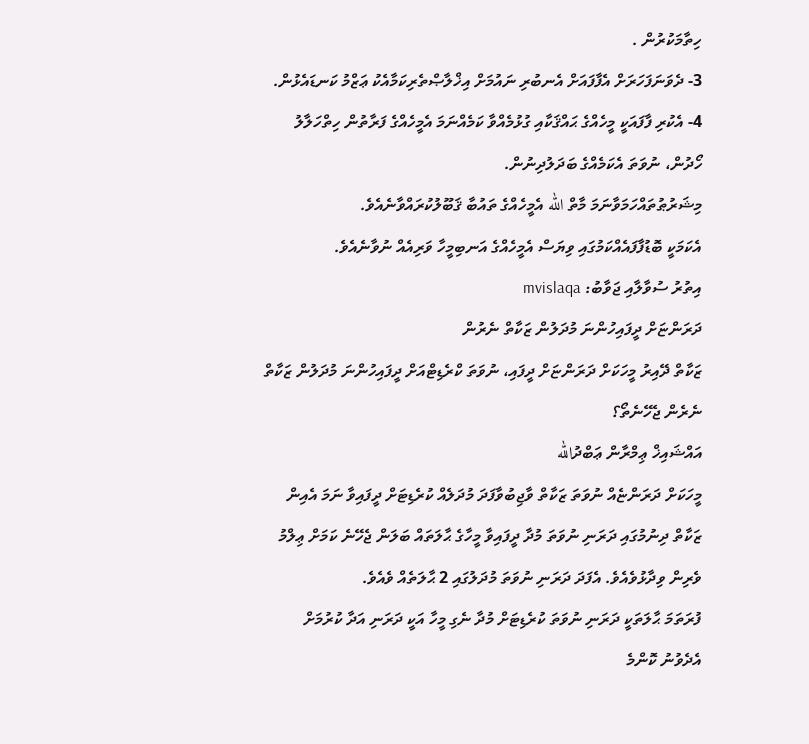ހިތާމަކުރުން .
3- ދެވަނަފަހަރަށް އެފާފައަށް އެނބުރި ނައުމަށް އިޚްލާޞްތެރިކަމާއެކު ޢަޒްމު ކަނޑައެޅުން.
4- އެކުރި ފާފައަކީ މީހެއްގެ ޙައްޤަކާއި ގުޅުމެއްވާ ކަމެއްނަމަ އެމީހެއްގެ ފަރާތުން ހިތްހަލާލު ހޯދުން، ނުވަތަ އެކަމެއްގެ ބަދަލުދިނުން.
މިޝަރުޠުތައްހަމަވާނަމަ މާތް الله އެމީހެއްގެ ތައުބާ ޤަބޫލުކުރައްވާނެއެވެ.
އެކަމަކީ ބޮޑުފާފައެއްކަމުގައި ވިޔަސް އެމީހެއްގެ އަނބިމީހާ ވަރިއެއް ނުވާނެއެވެ.
އިތުރު ސުވާލާއި ޖަވާބު: mvislaqa
ދަރަންޏަށް ދީފައިހުންނަ މުދަލުން ޒަކާތް ނެރުން
ޒަކާތް ދޭއިރު މީހަކަށް ދަރަންޏަށް ދީފައި، ނުވަތަ ކްރެޑިޓްއަށް ދީފައިހުންނަ މުދަލުން ޒަކާތް ނެރެން ޖެހޭނެތޯ؟
އައްޝައިޚް ޢިމްރާން ޢަބްދުالله
މީހަކަށް ދަރަންޏެއް ނުވަތަ ޒަކާތް ވާޖިބުވާފަދަ މުދަލެއް ކުރެޑިޓަށް ދީފައިވާ ނަމަ އެއިން ޒަކާތް ދިނުމުގައި ދަރަނި ނުވަތަ މުދާ ދީފައިވާ މީހާގެ ޙާލަތައް ބަލަން ޖެހޭނެ ކަމަށް ޢިލްމު ވެރިން ވިދާޅުވެއެވެ. އެފަދަ ދަރަނި ނުވަތަ މުދަލުގައި 2 ޙާލަތެއް ވެއެވެ.
ފުރަތަމަ ޙާލަތަކީ ދަރަނި ނުވަތަ ކުރެޑިޓަށް މުދާ ނެގި މީހާ އަކީ ދަރަނި އަދާ ކުރުމަށް އެދެވުނު ކޮންމެ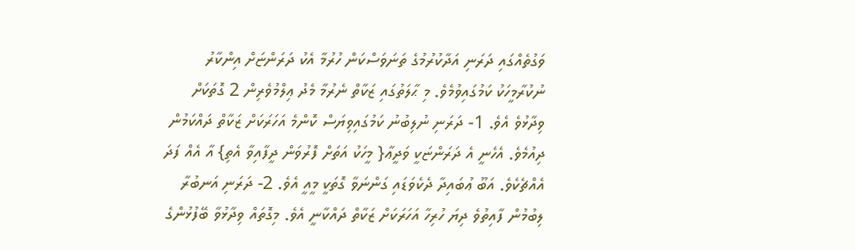ވަގުތެއްގައި ދަރަނި އަދާކުރުމުގެ ތަނަވަސްކަން ހުރުމާ އެކު ދަރަންޏަށް އިންކާރު ނުކުރާމީހަކު ކަމުގައިވުމެވެ. މި ޙާލަތުގައި ޒަކާތް ނެރުމާ މެދު ޢިލްމުވެރިން 2 ގޮތަކަށް ވިދާޅުވެ އެވެ. 1- ދަރަނި ނުލިބުނު ކަމުގައިވިޔަސް ކޮންމެ އަހަރަކަށް ޒަކާތް ދައްކަމުން ދިއުމެވެ. އެހެނީ އެ ދަރަންޏަކީ ވަދީޢާ{ މީހަކު އަތަށް ފޮރުވަން ދީފާއިވާ އެތި} އާ އެއް ފަދަ އެއްޗެކެވެ. އަބޫ ޢުބައިދާ ދެކެވަޑައި ގަންނަވާ ގޮތަކީ މީއީ އެވެ. 2- ދަރަނި އަނބުރާ ލިބުމުން ފާއިތުވެ ދިޔަ ހުރިހާ އަހަރަކަށް ޒަކާތް ދައްކާނީ އެވެ. މިގޮތައް ވިދާޅުވާ ބޭފުޅުންގެ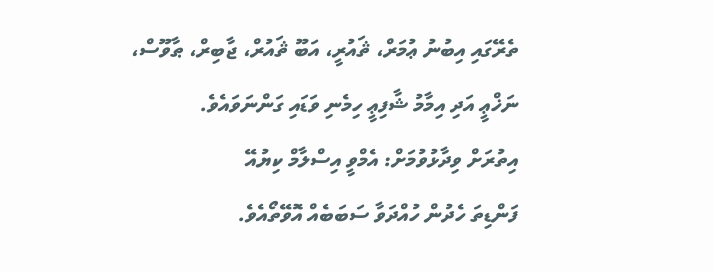ތެރޭގައި އިބުނު ޢުމަރް، ޘައުރީ، އަބޫ ޘައުރް، ޖާބިރް، ޠާވޫސް، ނަޚްޢީ އަދި އިމާމު ޝާފިޢީ ހިމެނި ވަޑައި ގަންނަވައެވެ.
އިތުރަށް ވިދާޅުވުމަށް: އެމްވީ އިސްލާމް ކިޔުއޭ
ފަންޑިތަ ހެދުން ހުއްދަވާ ސަބަބެއް އޮވޭތޯއެވެ.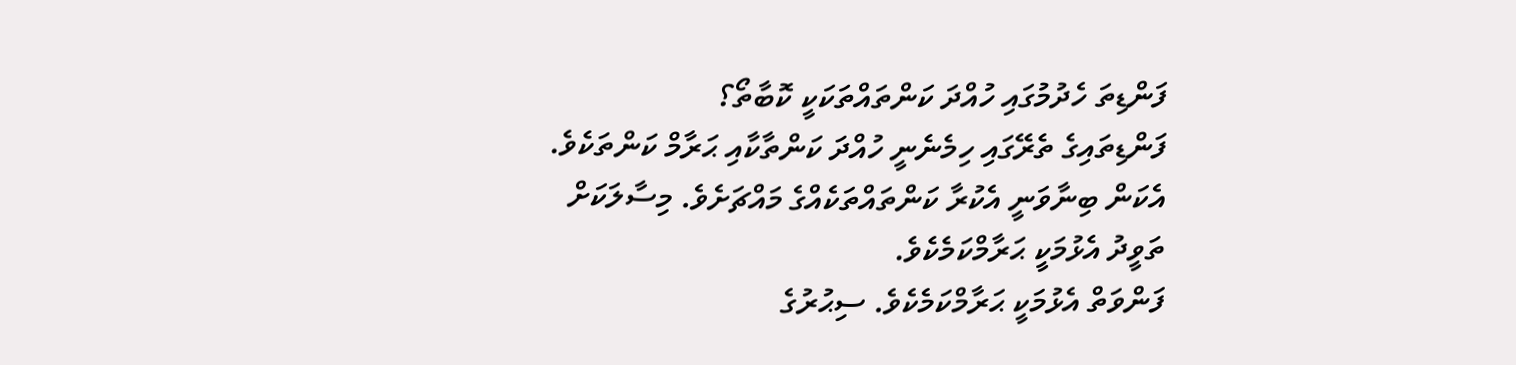ފަންޑިތަ ހެދުމުގައި ހުއްދަ ކަންތައްތަކަކީ ކޮބާތޯ؟
ފަންޑިތައިގެ ތެރޭގައި ހިމެނެނީ ހުއްދަ ކަންތާކާއި ޙަރާމް ކަންތަކެވެ. އެކަން ބިނާވަނީ އެކުރާ ކަންތައްތަކެއްގެ މައްޗަށެވެ. މިސާލަކަށް ތަވީދު އެޅުމަކީ ޙަރާމްކަމެކެވެ.
ފަންވަތް އެޅުމަކީ ޙަރާމްކަމެކެވެ. ސިޙުރުގެ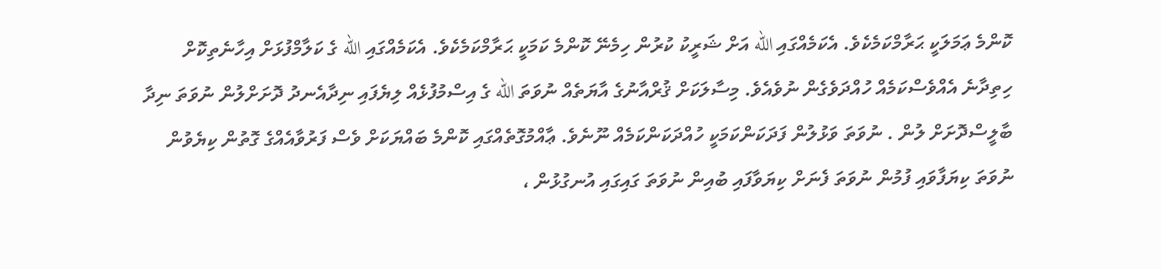ކޮންމެ ޢަމަލަކީ ޙަރާމްކަމެކެވެ. އެކަމެއްގައި الله އަށް ޝަރީކު ކުރުން ހިމެނޭ ކޮންމެ ކަމަކީ ޙަރާމްކަމެކެވެ. އެކަމެއްގައި الله ގެ ކަލާމްފުޅަށް އިހާނެތިކޮށް ހިތިދާނެ އެއްވެސްކަމެއް ހުއްދަވެގެން ނުވެއެވެ. މިސާލަކަށް ޤުރްއާނުގެ އާޔަތެއް ނުވަތަ الله ގެ އިސްމުފުޅެއް ލިޔެފައި ނިދާއެނދު ދޮށަށްލުން ނުވަތަ ނިދާ ބާލީސްދޮށަށް ލުން . ނުވަތަ ވަޅުލުން ފަދަކަންކަމަކީ ހުއްދަކަންކަމެއް ނޫނެވެ. ޢާއްމުގޮތެއްގައި ކޮންމެ ބައްޔަކަށް ވެސް ފަރުވާއެއްގެ ގޮތުން ކިޔެވުން ނުވަތަ ކިޔަފާވައި ފުމުން ނުވަތަ ފެނަށް ކިޔަވާފައި ބުއިން ނުވަތަ ގައިގައި އުނގުޅުން ،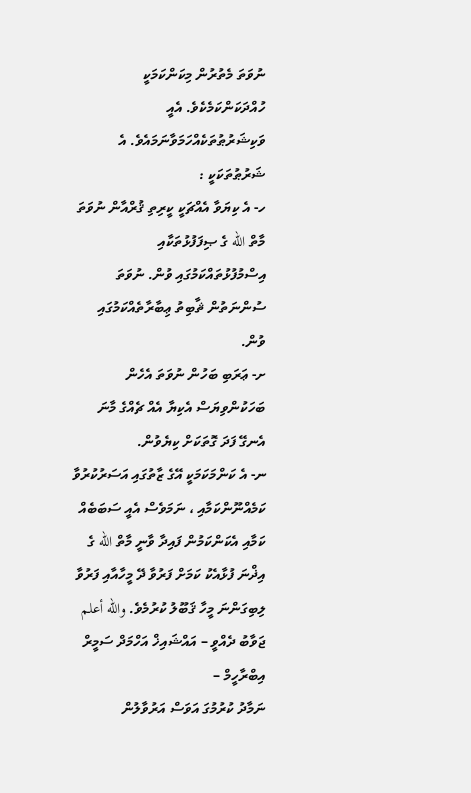ނުވަތަ މެތުރުން މިކަންކަމަކީ ހުއްދަކަންކަމެކެވެ. އެއީ ވަކިޝަރުޠުތަކެއްހަމަވާނަމައެވެ. އެ ޝަރުޠުތަކަކީ :
ހ- އެ ކިޔަވާ އެއްޗަކީ ކީރިތި ޤުރްއާން ނުވަތަ މާތް الله ގެ ޞިފަފުޅުތަކާއި އިސްމުފުޅުތައްކަމުގައި ވުން. ނުވަތަ ސުންނަތުން ޘާބިތު ޢިބާރާތެއްކަމުގައި ވުން.
ށ- ޢަރަބި ބަހުން ނުވަތަ އެހެން ބަހަކުންވިޔަސް އެކިޔާ އެއް ޗެއްގެ މާނަ އެނގޭ ފަދަ ގޮތަކަށް ކިޔެވުން.
ނ- އެ ކަންމަކަމަކީ އޭގެ ޒާތުގައި އަސަރުކުރުވާ ކަމެއްނޫންކަމާއި ، ނަމަވެސް އެއީ ސަބަބެއް ކަމާއި އެކަންކަމުން ފައިދާ ވާނީ މާތް الله ގެ އިޛްނަ ފުޅާއެކު ކަމަށް ފަރުވާ ދޭ މީހާއާއި ފަރުވާ ލިބިގަންނަ މީހާ ޤަބޫލު ކުރުމެވެ. والله أعلم
ޖަވާބު ދެއްވީ – އައްޝައިޚް އަހްމަދް ސަމީރް އިބްރާހީމް –
ނަމާދު ކުރުމުގަ އަވަސް އަރުވާލުން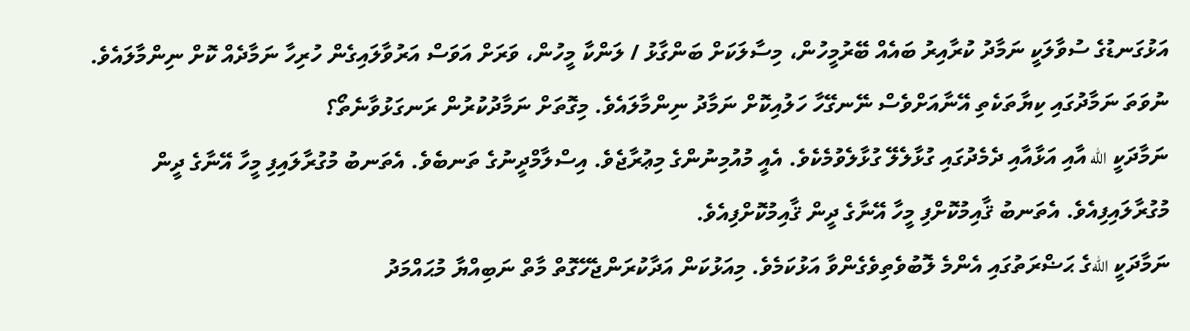އަޅުގަނޑުގެ ސުވާލަކީ ނަމާދު ކުރާއިރު ބައެއް ބޭރުމީހުން، މިސާލަކަށް ބަންގާޅު / ލަންކާ މީހުން، ވަރަށް އަވަސް އަރުވާލައިގެން ހުރިހާ ނަމާދެއް ކޮށް ނިންމާލައެވެ. ނުވަތަ ނަމާދުގައި ކިޔާތަކެތި އޭނާއަށްވެސް ނޭނގޭހާ ހަލުއިކޮށް ނަމާދު ނިންމާލައެވެ. މިގޮތަށް ނަމާދުކުރުން ރަނގަޅުވާނެތޯ؟
ނަމާދަކީ الله އާއި އަޅާއާއި ދެމެދުގައި ގުޅާލެލޭ ގުޅާލެވުމެކެވެ. އެއީ މުއުމިނުންގެ މިޢުރާޖެވެ. އިސްލާމްދީނުގެ ތަނބެވެ. އެތަނބު މުގުރާލައިފި މީހާ އޭނާގެ ދީން މުގުރާލައިފިއެވެ. އެތަނބު ޤާއިމުކޮށްފި މީހާ އޭނާގެ ދީން ޤާއިމުކޮށްފިއެވެ.
ނަމާދަކީ اللهގެ ޙަޟްރަތުގައި އެންމެ ލޮބުވެތިވެގެންވާ އަޅުކަމެވެ. މިއަޅުކަން އަދާކުރަންޖެހޭގޮތް މާތް ނަބިއްޔާ މުޙައްމަދު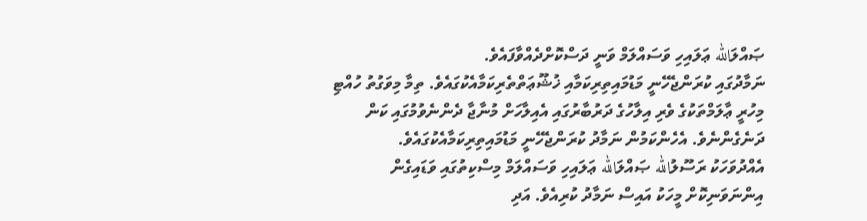ޞައްލަالله ޢަލައިހި ވަސައްލަމް ވަނީ ދަސްކޮށްދެއްވާފައެވެ.
ނަމާދުގައި ކުރަންޖެހޭނީ މަޑުމައިތިރިކަމާއި ޚުޝޫޢަތްތެރިކަމާއެކުގައެވެ. ތިމާ މިވަގުތު ހުއްޓި މިހުރީ ޢާލަމްތަކުގެ ވެރި އިލާހުގެ ދަރުބާރުގައި އެއިލާހަށް މުނާޖާ ދެންނެވުމުގައި ކަން ދަނެގެންނެވެ. އެހެންކަމުން ނަމާދު ކުރަންޖެހޭނީ މަޑުމައިތިރިކަމާއެކުގައެވެ.
އެއްދުވަހަކު ރަސޫލުالله ޞައްލަالله ޢަލައިހި ވަސައްލަމް މިސްކިތުގައި ވަޑައިގެން އިންނަވަނިކޮށް މީހަކު އައިސް ނަމާދު ކުރިއެވެ. އަދި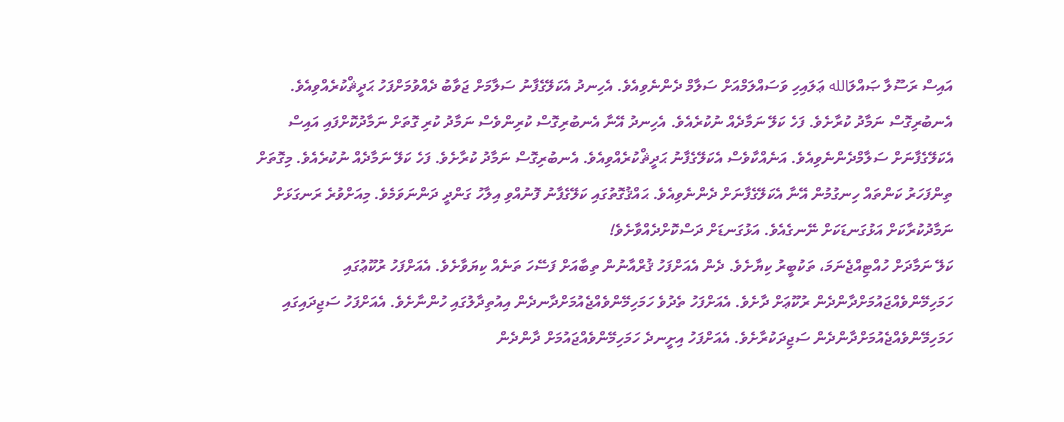އައިސް ރަސޫލާ ޞައްލަالله ޢަލައިހި ވަސައްލަމްއަށް ސަލާމް ދެންނެވިއެވެ. އެހިނދު އެކަލޭގެފާނު ސަލާމަށް ޖަވާބު ދެއްވުމަށްފަހު ޙަދީޘްކުރެއްވިއެވެ. އެނބުރިގޮސް ނަމާދު ކުރާށެވެ. ފަހެ ކަލޭ ނަމާދެއް ނުކުރެއެވެ. އެހިނދު އޭނާ އެނބުރިގޮސް ކުރިންވެސް ނަމާދު ކުރި ގޮތަށް ނަމާދުކޮށްފައި އައިސް އެކަލޭގެފާނަށް ސަލާމްދެންނެވިއެވެ. އަނެއްކާވެސް އެކަލޭގެފާނު ޙަދީޘްކުރެއްވިއެވެ. އެނބުރިގޮސް ނަމާދު ކުރާށެވެ. ފަހެ ކަލޭ ނަމާދެއް ނުކުރެއެވެ. މިގޮތަށް ތިންފަހަރު ކަންތައް ހިނގުމުން އޭނާ އެކަލޭގެފާނަށް ދެންނެވިއެވެ. ޙައްޤުގޮތުގައި ކަލޭގެފާނު ފޮނުއްވި އިލާހު ގަންދީ ދަންނަވަމެވެ. މިއަށްވުރެ ރަނގަޅަށް ނަމާދުކުރާކަށް އަޅުގަނޑަކަށް ނޭނގެއެވެ. އަޅުގަނޑަށް ދަސްކޮށްދެއްވާށެވެ!
ކަލޭ ނަމާދަށް ހުއްޓިއްޖެނަމަ، ތަކުބީރު ކިޔާށެވެ. ދެން އެއަށްފަހު ޤުރްއާނުން ތިބާއަށް ފަސޭހަ ތަނެއް ކިޔަވާށެވެ. އެއަށްފަހު ރުކޫޢުގައި ހަމަހިމޭންވެއްޖައުމަށްދާންދެން ރުކޫޢަށް ދާށެވެ. އެއަށްފަހު ތެދުވެ ހަމަހިމޭންވެއްޖެއުމަށްދާނދެން އިއުތިދާލުގައި ހުންނާށެވެ. އެއަށްފަހު ސަޖިދައިގައި ހަމަހިމޭންވެއްޖެއުމަށްދާންދެން ސަޖިދަކުރާށެވެ. އެއަށްފަހު އިށީނދެ ހަމަހިމޭންވެއްޖައުމަށް ދާންދެން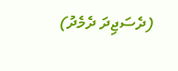(ދެސަޖިދަ ދެމެދު)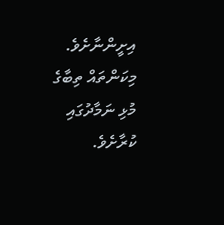އިށީންނާށެވެ. މިކަންތައް ތިބާގެ މުޅި ނަމާދުގައި ކުރާށެވެ.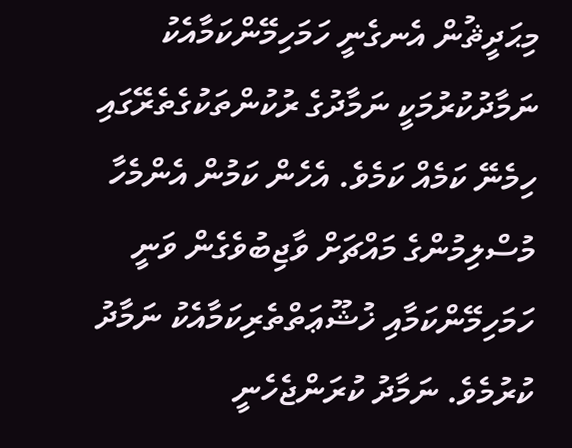މިޙަދީޘުން އެނގެނީ ހަމަހިމޭންކަމާއެކު ނަމާދުކުރުމަކީ ނަމާދުގެ ރުކުންތަކުގެތެރޭގައި ހިމެނޭ ކަމެއް ކަމެވެ. އެހެން ކަމުން އެންމެހާ މުސްލިމުންގެ މައްޗަށް ވާޖިބުވެގެން ވަނީ ހަމަހިމޭންކަމާއި ޚުޝޫޢަތްތެރިކަމާއެކު ނަމާދު ކުރުމެވެ. ނަމާދު ކުރަންޖެހެނީ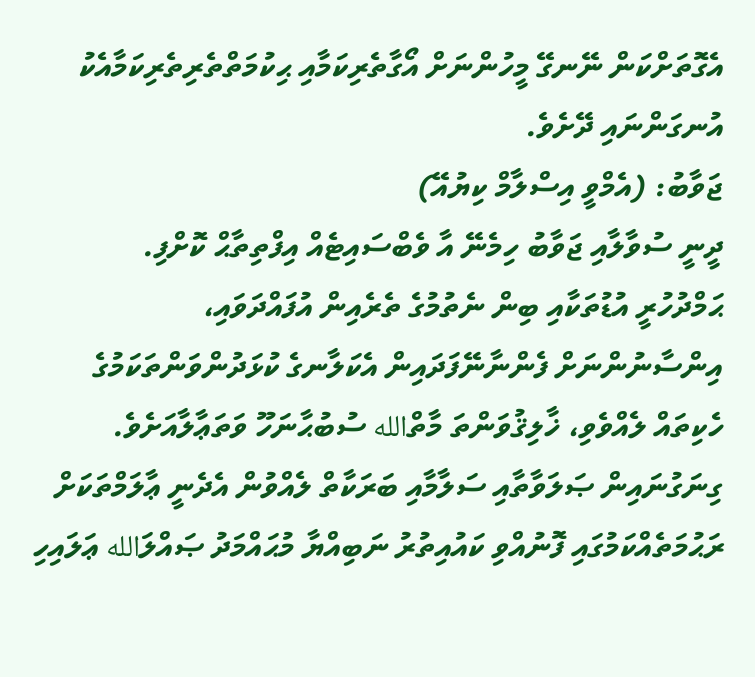އެގޮތަށްކަން ނޭނގޭ މީހުންނަށް އޯގާތެރިކަމާއި ޙިކުމަތްތެރިތެރިކަމާއެކު އުނގަންނައި ދޭށެވެ.
ޖަވާބު: (އެމްވީ އިސްލާމް ކިޔުއޭ)
ދީނީ ސުވާލާއި ޖަވާބު ހިމެނޭ އާ ވެބްސައިޓެއް އިފްތިތާޙް ކޮށްފި.
ޙަމްދުހުރީ އުޑުތަކާއި ބިން ނެތުމުގެ ތެރެއިން އުފައްދަވައި، އިންސާނުންނަށް ފެންނާނޭފަދައިން އެކަލާނގެ ކުޅަދުންވަންތަކަމުގެ ހެކިތައް ލެއްވެވި، ޚާލިޤުވަންތަ މާތްالله ސުބުޙާނަހޫ ވަތަޢާލާއަށެވެ. ގިނަގުނައިން ޞަލަވާތާއި ސަލާމާއި ބަރަކާތް ލެއްވުން އެދެނީ ޢާލަމްތަކަށް ރަޙުމަތެއްކަމުގައި ފޮނުއްވި ކައުއިތުރު ނަބިއްޔާ މުޙައްމަދު ޞައްލަالله ޢަލައިހި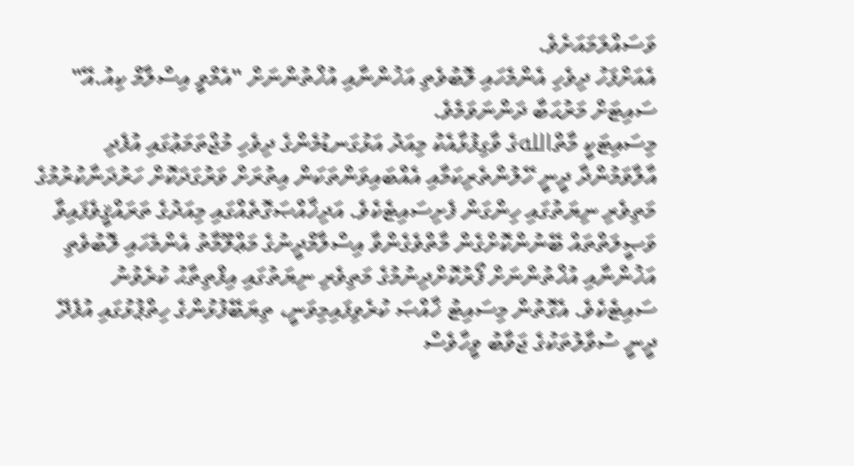ވަސައްލަމައަށެވެ.
އެއަށްފަހު ދިވެހި އެންމެހައި ލޮބުވެތި އަޚުންނާއި އުޚްތުންނަށް "އެމްވީ އިސްލާމް ކިއު.އޭ" ސައިޓަށް މަރުޙަބާ ދަންނަވަމެވެ.
މިސައިޓަކީ މާތްاللهގެ ވާގިފުޅާއެކު މިއަދު އަޅުގަނޑުމެންގެ ދިވެހި މުޖްތަމަޢުގައި އުފެދި އާލާވަމުންދާ ދީނީ ހޭލުންތެރިކަމާއި އެއްބައިވަންތަކަން އިތުރަށް ވަރުގަދަކޮށް ހަރުދަނާކުރުމުގެ މަތިވެރި ނިޔަތުގައި ހިންގަން ފެށިސައިޓެކެވެ. އަދިޚާއްޞަގޮތެއްގައި މިއަދުގެ ތަރައްޤީވެފައިވާ ވަޞީލަތްތައް ބޭނުންކޮށްގެން މާތްވެގެންވާ އިސްލާމްދީނުގެ މަޢްލޫމާތު އެންމެހައި ލޮބުވެތި އަޚުންނާއި އުޚްތުންނަށް ފޯރުކޮށްދިނުމުގެ މަތިވެރި ނިޔަތުގައި އިފްތިތާޙު ކުރެވުނު ސައިޓެކެވެ. އެގޮތުން މިސައިޓު ޚާއްޞަ ކުރެވިފައިމިވަނީ، ތިޔަބޭފުޅުންގެ ހިތްޕުޅުގައި އުފެދޭ ދީނީ ސުވާލުތަކުގެ ޖަވާބު ވީހާވެސް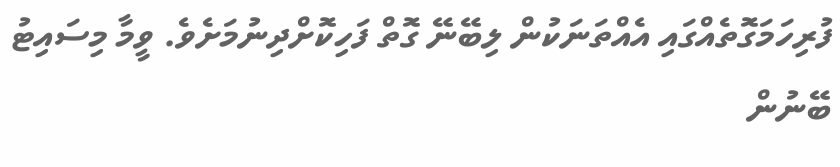ފުރިހަމަގޮތެއްގައި އެއްތަނަކުން ލިބޭނޭ ގޮތް ފަހިކޮށްދިނުމަށެވެ. ވީމާ މިސައިޓު ބޭނުން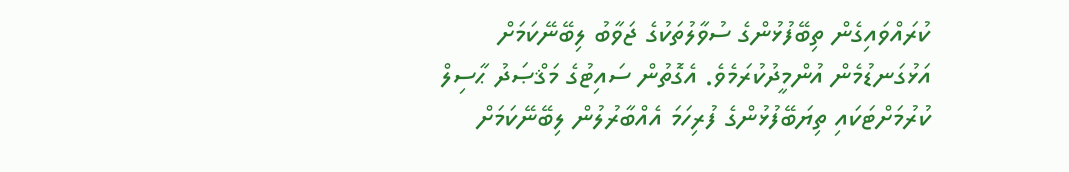ކުރައްވައިގެން ތިބޭފުޅުންގެ ސުވާލުތަކުގެ ޖަވާބު ލިބޭނޭކަމަށް އަޅުގަނޑުމެން އުންމީދުކުރަމެވެ. އެގޮތުން ސައިޓުގެ މަޤްޞަދު ޙާސިލް ކުރުމަށްޓަކައި ތިޔަބޭފުޅުންގެ ފުރިހަމަ އެއްބާރުލުން ލިބޭނޭކަމަށް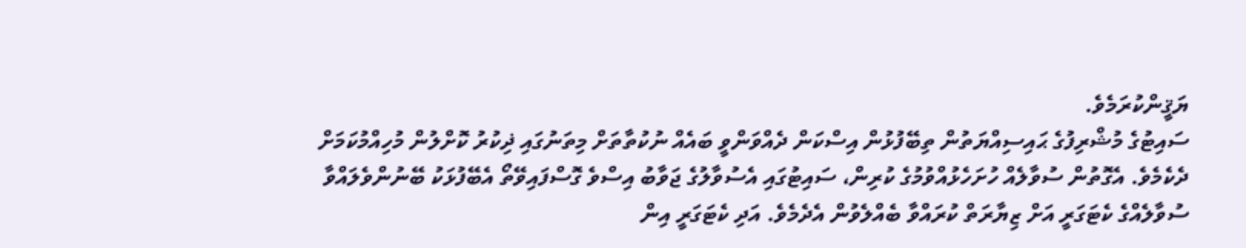ޔަޤީންކުރަމެވެ.
ސައިޓުގެ މުޝްރިފުގެ ޙައިސިއްޔަތުން ތިބޭފުޅުން އިސްކަން ދެއްވަންވީ ބައެއް ނުކުތާތަށް މިތަނުގައި ޛިކުރު ކޮށްލުން މުހިއްމުކަމަށް ދެކެމެވެ. އެގޮތުން ސުވާލެއް ހުށަހެޅުއްވުމުގެ ކުރިން، ސައިޓުގައި އެސުވާލުގެ ޖަވާބު އިސްވެ ގޮސްފައިވޭތޯ އެބޭފުޅަކު ބޭނުންވެލައްވާ ސުވާލެއްގެ ކެޓަގަރީ އަށް ޒިޔާރަތް ކުރައްވާ ބެއްލެވުން އެދެމެވެ. އަދި ކެޓަގަރީ އިން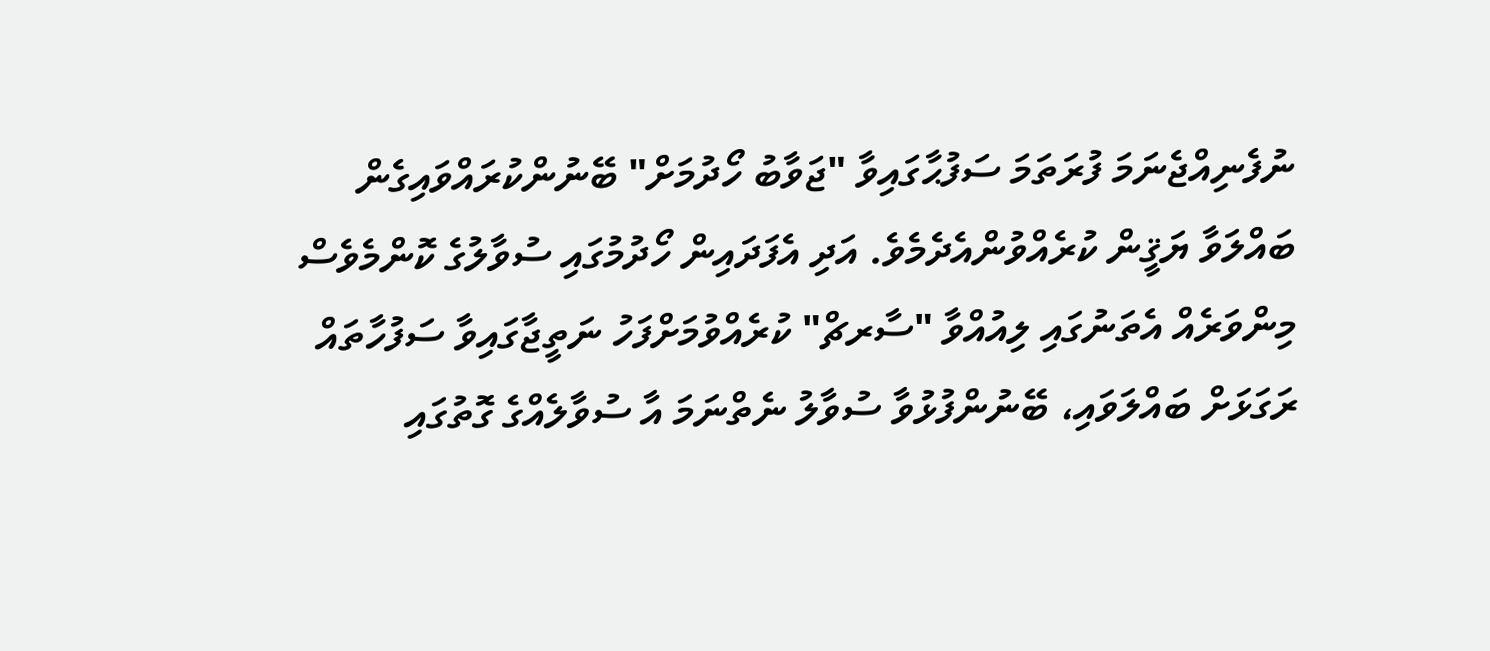ނުފެނިއްޖެނަމަ ފުރަތަމަ ސަފުޙާގައިވާ "ޖަވާބު ހޯދުމަށް" ބޭނުންކުރައްވައިގެން ބައްލަވާ ޔަޤީން ކުރެއްވުންއެދެމެވެ. އަދި އެފަދައިން ހޯދުމުގައި ސުވާލުގެ ކޮންމެވެސް މިންވަރެއް އެތަނުގައި ލިއުއްވާ "ސާރޗް" ކުރެއްވުމަށްފަހު ނަތީޖާގައިވާ ސަފުހާތައް ރަގަޅަށް ބައްލަވައި، ބޭނުންފުޅުވާ ސުވާލު ނެތްނަމަ އާ ސުވާލެއްގެ ގޮތުގައި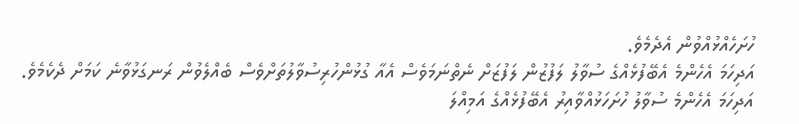ހުށަހެއްޅުއްވުން އެދެމެވެ.
އަދިހަމަ އެހެންމެ އެބޭފުޅެއްގެ ސުވާލު ލަފުޒުން ލަފުޒަށް ނެތްނަމަވެސް އެއާ ގުޅުންހުރިސުވާލުތަށްވެސް ބެއްލެވުން ރަނގަޅުވާނެ ކަމަށް ދެކެމެވެ.
އަދިހަމަ އެހެންމެ ސުވާލު ހުށަހަޅުއްވާއިރު އެބޭފުޅެއްގެ އަމިއްލަ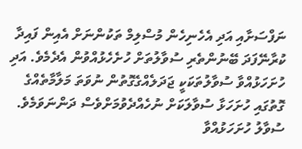ނަފްސަށާއި އަދި އެހެނިހެން މުސްލިމް ތަކުންނަށް އެއިން ފައިދާ ކުރާނޭފަދަ ބޭނުންތެރި ސުވާލުތަށް ހުށެހެޅުއްވުން އެދެމެވެ. އަދި ހުށަހަޅުއްވާ ސުވާލުތަކަކީ ޖަދަލެއްގެގޮތުން ނުވަތަ މަލާމާތެއްގެ ގޮތުގައި ހުށަހަޅާ ސުވާލަކަށް ނުހެއްދެވުމަށްވެސް ދަންނަވަމެވެ.
ސުވާލު ހުށަހަޅުއްވާ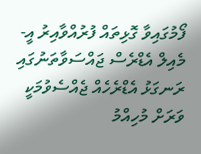ފޯމުގައިވާ ގޮޅިތައް ފުރުއްވާއިރު އީ-މެއިލް އެޑްރެސް ޖައްސަވާތަނުގައި ރަނގަޅު އެޑްރެހެއް ޖެއްސެވުމަކީ ވަރަށް މުހިއްމު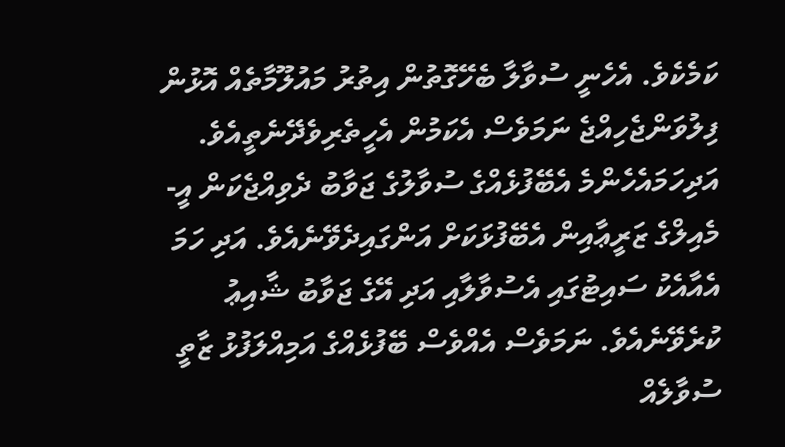ކަމެކެވެ. އެހެނީ ސުވާލާ ބެހޭގޮތުން އިތުރު މައުލޫމާތެއް އޮޅުން ފިލުވަންޖެހިއްޖެ ނަމަވެސް އެކަމުން އެހީތެރިވެދޭނެތީއެވެ. އަދިހަމައެހެންމެ އެބޭފުޅެއްގެ ސުވާލުގެ ޖަވާބު ދެވިއްޖެކަން އީ-މެއިލްގެ ޒަރީޢާއިން އެބޭފުޅަކަށް އަންގައިދެވޭނެއެވެ. އަދި ހަމަ އެއާއެކު ސައިޓުގައި އެސުވާލާއި އަދި އޭގެ ޖަވާބު ޝާއިޢު ކުރެވޭނެއެވެ. ނަމަވެސް އެއްވެސް ބޭފުޅެއްގެ އަމިއްލަފުޅު ޒާތީ ސުވާލެއް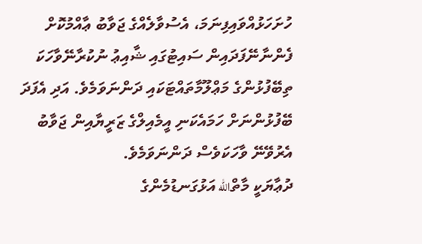ހުށަހަޅުއްވައިފިނަމަ، އެސުވާލެއްގެ ޖަވާބު ޢާއްމުކޮށް ފެންނާނޭފަދައިން ސައިޓުގައި ޝާއިޢު ނުކުރާނޭވާހަކަ ތިބޭފުޅުންގެ މަޢްލޫމާތައްޓަކައި ދަންނަވަމެވެ. އަދި އެފަދަ ބޭފުޅުންނަށް ހަމައެކަނި އީމެއިލްގެ ޒަރީޔާއިން ޖަވާބު އެރުވޭނޭ ވާހަކަވެސް ދަންނަވަމެވެ.
ދުޢާޔަކީ މާތްالله އަޅުގަނޑުމެންގެ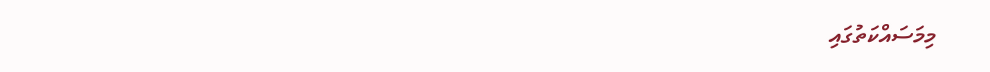މިމަސައްކަތުގައި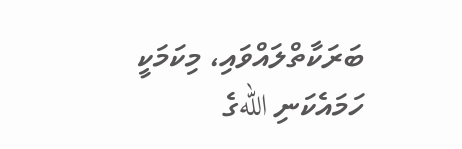ބަރަކާތްލައްވައި، މިކަމަކީ ހަމައެކަނި اللهގެ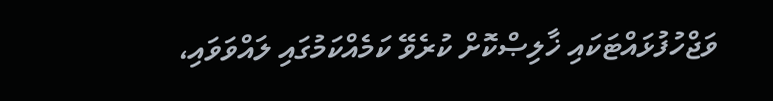ވަޖްހުފުޅައްޓަކައި ޚާލިޞްކޮށް ކުރެވޭ ކަމެއްކަމުގައި ލައްވަވައި،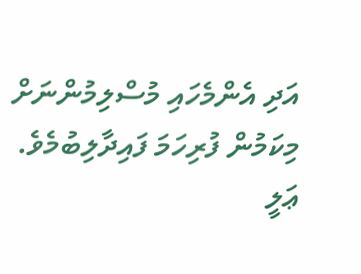އަދި އެންމެހައި މުސްލިމުންނަށް މިކަމުން ފުރިހަމަ ފައިދާލިބުމެވެ.
ޢަލީ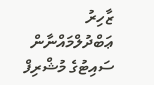ޒާހިރު ޢަބްދުލްމައްނާން
ސައިޓުގެ މުޝްރިފް